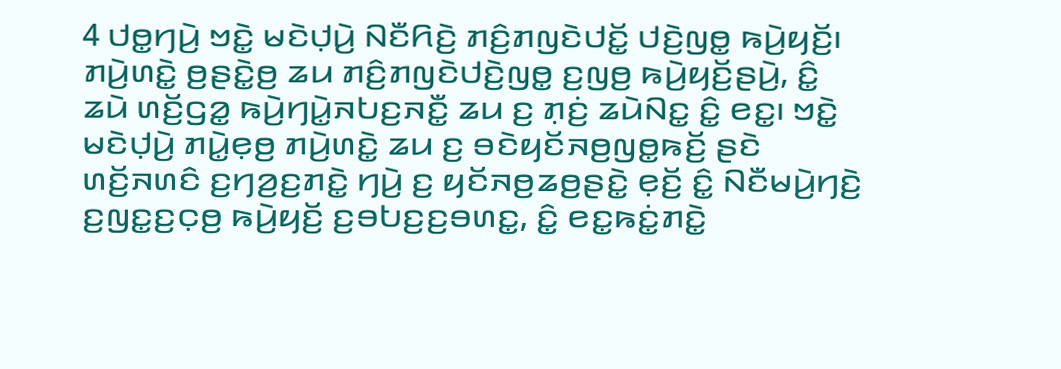4 ꤓꤥ꤭ꤚꤣꤧ꤬ ꤠꤢꤧ꤭ ꤗꤢꤧꤓ꤫ꤣꤧ꤬ ꤡꤢꤪꤖꤢꤧ꤬ ꤊꤢꤨ꤬ꤊꤜꤢꤧꤓꤢꤩ꤭ ꤓꤢꤧ꤬ꤜꤥ꤭ ꤒꤣꤧ꤬ꤟꤢꤩ꤬꤯ ꤊꤣꤧ꤬ꤛꤢꤧ꤭ ꤥ꤬ꤔꤢꤧ꤭ꤥ꤬ ꤘꤣ ꤊꤢꤨ꤬ꤊꤜꤢꤧꤓꤢꤧ꤬ꤜꤥ꤭ ꤢ꤬ꤜꤥ꤬ ꤒꤣꤧ꤬ꤟꤢꤩ꤬ꤔꤣꤧ꤬, ꤢꤨ꤭ ꤘꤣꤧ ꤛꤢꤩ꤬ꤞꤤ꤭ ꤒꤣꤧ꤬ꤚꤣꤧ꤭ꤏꤝꤢ꤬ꤏꤢꤪ꤭ ꤘꤣ ꤢ꤬ ꤊ꤫ꤢꤦ꤬ ꤘꤣꤧꤡꤢ꤭ ꤢꤨ꤭ ꤕꤢ꤭꤯ ꤠꤢꤧ꤭ ꤗꤢꤧꤓ꤫ꤣꤧ꤬ ꤊꤣꤧ꤭ꤕ꤫ꤥ꤬ ꤊꤣꤧ꤬ꤛꤢꤧ꤭ ꤘꤣ ꤢ꤬ ꤋꤢꤧꤟꤢꤩꤏꤥ꤬ꤜꤥ꤭ꤒꤢꤩ꤬ ꤔꤢꤧ ꤛꤢꤩ꤬ꤏꤛꤢꤨ ꤢ꤬ꤚꤤ꤬ꤢ꤬ꤊꤢꤧ꤭ ꤚꤣꤧ꤬ ꤢ꤬ ꤟꤢꤩꤏꤥ꤬ꤘꤥ꤬ꤔꤢꤧ꤭ ꤕ꤫ꤢꤩ꤬ ꤢꤨ꤭ ꤡꤢꤪꤗꤣꤧ꤬ꤚꤢꤧ꤬ ꤢ꤬ꤜꤢ꤭ꤢ꤬ꤍ꤫ꤥ꤬ ꤒꤣꤧ꤬ꤟꤢꤩ꤬ ꤢ꤬ꤋꤝꤢ꤬ꤢ꤬ꤋꤛꤢ꤭, ꤢꤨ꤭ ꤕꤢ꤭ꤒꤢꤦ꤭ꤊꤢꤧ꤭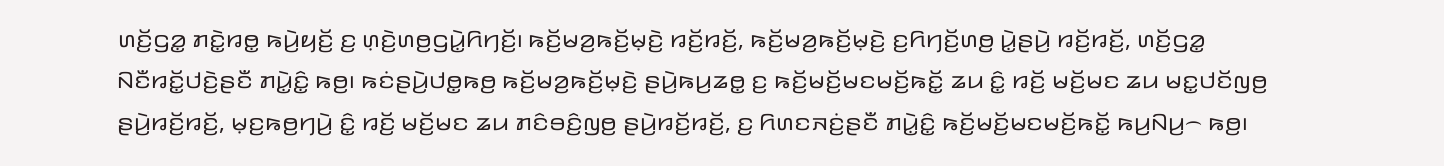ꤛꤢꤩ꤬ꤞꤤ꤭ ꤊꤢꤧ꤭ꤙꤥ꤭ ꤒꤣꤧ꤬ꤟꤢꤩ꤬ ꤢ꤬ ꤛ꤫ꤢꤧ꤬ꤛꤥ꤬ꤞꤣꤧ꤭ꤖꤚꤢꤩ꤬꤯ ꤒꤢꤩ꤬ꤗꤤ꤬ꤒꤢꤩ꤬ꤗ꤫ꤢꤧ꤬ ꤙꤢꤩ꤬ꤙꤢꤩ꤬, ꤒꤢꤩ꤬ꤗꤤ꤬ꤒꤢꤩ꤬ꤗ꤫ꤢꤧ꤬ ꤢ꤬ꤖꤚꤢꤩ꤬ꤛꤥ꤬ ꤣꤧ꤭ꤔꤣꤧ꤬ ꤙꤢꤩ꤬ꤙꤢꤩ꤬, ꤛꤢꤩ꤬ꤞꤤ꤭ ꤡꤢꤪꤙꤢꤩ꤭ꤓꤢꤧ꤬ꤔꤢꤪ ꤊꤣꤧ꤭ꤢꤨ꤭ ꤒꤥ꤬꤯ ꤒꤢꤦꤔꤣꤧ꤬ꤓꤥ꤭ꤒꤥ꤬ ꤒꤢꤩ꤬ꤗꤤ꤬ꤒꤢꤩ꤬ꤗ꤫ꤢꤧ꤬ ꤔꤣꤧ꤬ꤒꤣ꤬ꤘꤥ꤭ ꤢ꤬ ꤒꤢꤩ꤬ꤗꤢꤩ꤬ꤗꤢꤗꤢꤩ꤬ꤒꤢꤩ꤭ ꤘꤣ ꤢꤨ꤭ ꤙꤢꤩ꤬ ꤗꤢꤩ꤬ꤗꤢ ꤘꤣ ꤗꤢ꤭ꤓꤢꤩꤜꤥ꤬ ꤔꤣꤧ꤬ꤙꤢꤩ꤬ꤙꤢꤩ꤬, ꤗ꤫ꤢ꤬ꤒꤥ꤬ꤚꤣꤧ꤬ ꤢꤨ꤭ ꤙꤢꤩ꤬ ꤗꤢꤩ꤬ꤗꤢ ꤘꤣ ꤊꤢꤨꤋꤢꤨ꤬ꤜꤥ꤬ ꤔꤣꤧ꤬ꤙꤢꤩ꤬ꤙꤢꤩ꤬, ꤢ꤬ ꤖꤛꤢꤏꤢꤦ꤬ꤔꤢꤪ ꤊꤣꤧ꤭ꤢꤨ꤭ ꤒꤢꤩ꤬ꤗꤢꤩ꤬ꤗꤢꤗꤢꤩ꤬ꤒꤢꤩ꤭ ꤒꤣ꤬ꤡꤣ꤬꤮ ꤒꤥ꤬꤯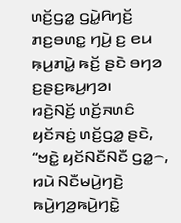ꤛꤢꤩ꤬ꤞꤤ꤭ ꤞꤣꤧ꤭ꤖꤚꤢꤩ꤬ ꤊꤢ꤬ꤋꤛꤢ꤭ ꤚꤣꤧ꤬ ꤢ꤬ ꤕꤣ ꤒ꤫ꤣ꤬ꤊꤣꤧ꤭ ꤒꤢꤩ꤬ ꤔꤢꤧ ꤋꤚꤤ ꤢ꤬ꤔꤢ꤬ꤒꤣ꤬ꤚꤤ꤯
ꤙꤢꤧ꤬ꤡꤢꤩ꤬ ꤛꤢꤩ꤬ꤏꤛꤢꤨ ꤟꤢꤩꤏꤢꤦ꤬ ꤛꤢꤩ꤬ꤞꤤ꤭ ꤔꤢꤧ, “ꤠꤢꤧ꤭ ꤟꤢꤩꤡꤢꤪꤡꤢꤪ ꤞꤤ꤭꤮, ꤙꤣꤧ ꤡꤢꤪꤗꤣꤧ꤬ꤚꤢꤧ꤬ ꤒꤣꤧ꤬ꤚꤤ꤬ꤒꤣꤧ꤬ꤚꤢꤧ꤭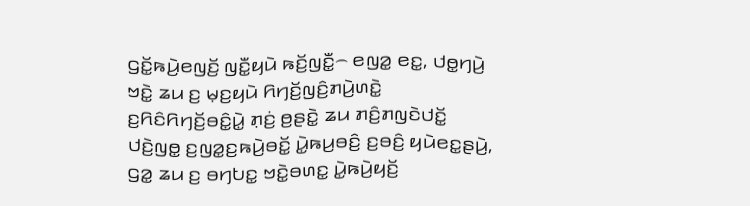ꤞꤢꤩ꤭ꤒꤣꤧ꤬ꤕꤜꤢꤩ꤬ ꤜꤢꤪ꤭ꤟꤣꤧ ꤒꤢꤩ꤬ꤜꤢꤪ꤭꤮ ꤕꤜꤤ꤭ ꤕꤢ꤭, ꤓꤥ꤭ꤚꤣꤧ꤬ ꤠꤢꤧ꤭ ꤘꤣ ꤢ꤬ ꤗ꤫ꤢ꤬ꤟꤣꤧ ꤖꤚꤢꤩ꤬ꤜꤢꤨ꤬ꤊꤣꤧ꤬ꤛꤢꤧ꤭ ꤢ꤬ꤖꤢꤨꤖꤚꤢꤩ꤬ꤋꤢꤨ꤭ꤣꤧ꤭ ꤊ꤫ꤢꤦ꤬ ꤥ꤬ꤔꤢꤧ꤭ ꤘꤣ ꤊꤢꤨ꤬ꤊꤜꤢꤧꤓꤢꤩ꤭ ꤓꤢꤧ꤬ꤜꤥ꤭ ꤢ꤬ꤜꤤ꤭ꤢ꤬ꤒꤣꤧ꤬ꤋꤢꤩ꤭ ꤣꤧ꤭ꤒꤣ꤬ꤋꤢꤨ꤬ ꤢ꤬ꤋꤢꤨ꤬ ꤟꤣꤧꤕꤢ꤭ꤔꤣꤧ꤬, ꤞꤤ꤭ ꤘꤣ ꤢ꤬ ꤋꤚꤝꤢ꤭ ꤠꤢꤧ꤭ꤋꤛꤢ꤭ ꤣꤧ꤭ꤒꤣꤧ꤬ꤟꤢꤩ꤬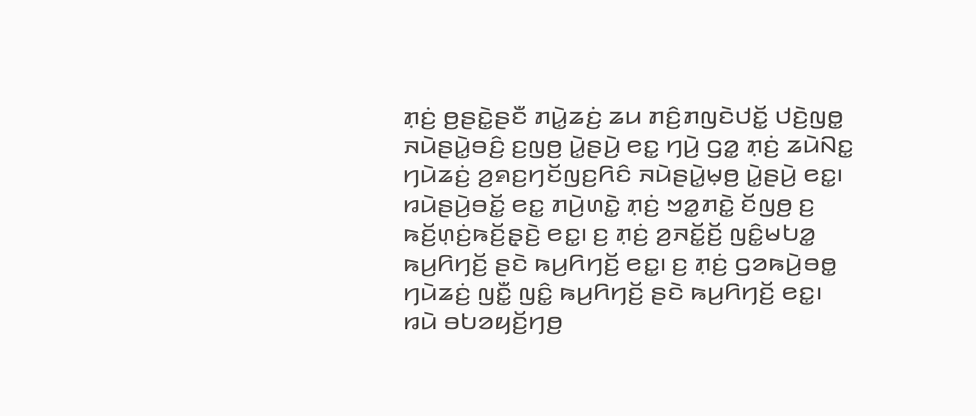ꤊ꤫ꤢꤦ꤬ ꤥ꤬ꤔꤢꤧ꤭ꤔꤢꤪ ꤊꤣꤧ꤭ꤘꤢꤦ꤬ ꤘꤣ ꤊꤢꤨ꤬ꤊꤜꤢꤧꤓꤢꤩ꤭ ꤓꤢꤧ꤬ꤜꤥ꤭ ꤏꤣꤧꤔꤣꤧ꤭ꤋꤢꤨ꤬ ꤢ꤬ꤜꤥ꤬ ꤣꤧ꤭ꤔꤣꤧ꤬ ꤕꤢ꤭ ꤚꤣꤧ꤬ ꤞꤤ꤭ ꤊ꤫ꤢꤦ꤬ ꤘꤣꤧꤡꤢ꤭ ꤚꤣꤧꤘꤢꤦ꤬ ꤤ꤬ꤎꤢ꤬ꤚꤢꤩꤜꤢ꤬ꤖꤢꤨ ꤏꤣꤧꤔꤣꤧ꤭ꤗ꤫ꤥ꤬ ꤣꤧ꤭ꤔꤣꤧ꤬ ꤕꤢ꤭꤯
ꤙꤣꤧꤔꤣꤧ꤬ꤋꤢꤩ꤭ ꤕꤢ꤭ ꤊꤣꤧ꤬ꤛꤢꤧ꤭ ꤊ꤫ꤢꤦ꤬ ꤠꤤ꤭ꤊꤢꤧ꤭ ꤢꤩꤜꤥ꤬ ꤢ꤬ ꤒꤢꤩ꤬ꤛ꤫ꤢꤦ꤬ꤒꤢꤩ꤬ꤔ꤫ꤢꤧ꤬ ꤕꤢ꤭꤯ ꤢ꤬ ꤊ꤫ꤢꤦ꤬ ꤤ꤬ꤏꤢꤩ꤭ꤢꤩ꤬ ꤜꤢꤨ꤭ꤗꤝꤤ꤭ ꤒꤣ꤬ꤖꤚꤢꤩ꤬ ꤔꤢꤧ ꤒꤣ꤬ꤖꤚꤢꤩ꤬ ꤕꤢ꤭꤯ ꤢ꤬ ꤊ꤫ꤢꤦ꤬ ꤞꤤꤒꤣꤧ꤬ꤋꤥ꤭ ꤚꤣꤧꤘꤢꤦ꤬ ꤜꤢꤪ꤭ ꤜꤢꤨ꤭ ꤒꤣ꤬ꤖꤚꤢꤩ꤬ ꤔꤢꤧ ꤒꤣ꤬ꤖꤚꤢꤩ꤬ ꤕꤢ꤭꤯
ꤙꤣꤧ ꤋꤝꤤꤟꤢꤩ꤬ꤚꤥ꤬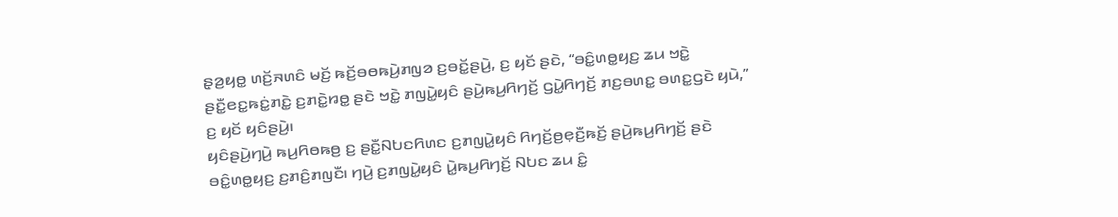ꤔ꤫ꤤ꤬ꤟꤥ꤭ ꤛꤢꤩ꤬ꤏꤛꤢꤨ ꤗꤢꤩ꤬ ꤒꤢꤩ꤬ꤋꤥꤒꤣꤧ꤬ꤊꤜꤤ ꤢ꤬ꤋꤢꤩ꤭ꤔꤣꤧ꤬, ꤢ꤬ ꤟꤢꤩ ꤔꤢꤧ, “ꤋꤢꤨ꤭ꤛꤥ꤭ꤟꤢ꤬ ꤘꤣ ꤠꤢꤧ꤭ ꤔꤢꤪ꤭ꤕꤢ꤭ꤒꤢꤦ꤭ꤊꤢꤧ꤭ ꤢ꤬ꤊꤢꤧ꤭ꤙꤥ꤭ ꤔꤢꤧ ꤠꤢꤧ꤭ ꤊꤜꤣꤧ꤭ꤟꤢꤨ ꤔꤣꤧ꤬ꤒꤣ꤬ꤖꤚꤢꤩ꤬ ꤞꤣꤧ꤭ꤖꤚꤢꤩ꤬ ꤊꤢ꤬ꤋꤛꤢ꤭ ꤋꤛꤢ꤭ꤞꤢꤧ ꤟꤣꤧ,” ꤢ꤬ ꤟꤢꤩ ꤟꤢꤨꤔꤣꤧ꤬꤯
ꤟꤢꤨꤔꤣꤧ꤬ꤚꤣꤧ꤬ ꤒꤣ꤬ꤖꤥꤒꤥ꤬ ꤢ꤬ ꤔꤢꤪ꤭ꤡꤝꤢꤖꤛꤢ ꤢ꤬ꤊꤜꤣꤧ꤭ꤟꤢꤨ ꤖꤚꤢꤩ꤬ꤥ꤬ꤕ꤫ꤢꤪ꤬ꤒꤢꤩ꤬ ꤔꤣꤧ꤬ꤒꤣ꤬ꤖꤚꤢꤩ꤬ ꤔꤢꤧ ꤋꤢꤨ꤭ꤛꤥ꤭ꤟꤢ꤬ ꤢ꤬ꤊꤢꤨ꤬ꤊꤜꤢꤪ꤯ ꤚꤣꤧ꤬ ꤢ꤬ꤊꤜꤣꤧ꤭ꤟꤢꤨ ꤣꤧ꤭ꤒꤣ꤬ꤖꤚꤢꤩ꤬ ꤡꤝꤢ ꤘꤣ ꤢꤨ꤭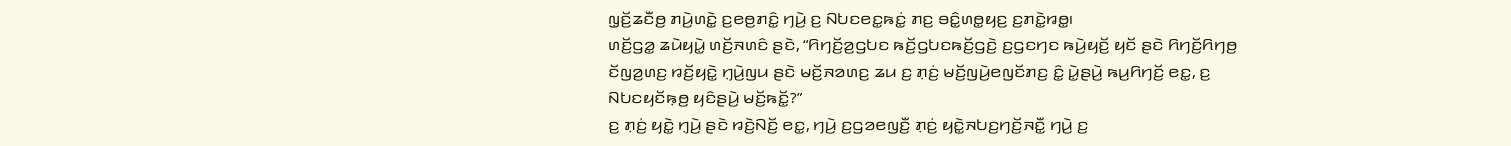ꤜ꤫ꤢꤩ꤬ꤘꤢꤪꤥ꤬ ꤊꤣꤧ꤬ꤛꤢꤧ꤭ ꤢ꤬ꤕꤥ꤬ꤊꤢꤨ꤭ ꤚꤣꤧ꤬ ꤢ꤬ ꤡꤝꤢꤕꤢ꤭ꤒꤢꤦ꤭ ꤊꤢ꤬ ꤋꤢꤨ꤭ꤛꤥ꤭ꤟꤢ꤬ ꤢ꤬ꤊꤢꤧ꤭ꤙꤥ꤭꤯
ꤛꤢꤩ꤬ꤞꤤ꤭ ꤘꤣꤧꤟꤣꤧ꤭ ꤛꤢꤩ꤬ꤏꤛꤢꤨ ꤔꤢꤧ, “ꤖꤚꤢꤩ꤬ꤤ꤬ꤞꤝꤢ ꤒꤢꤩ꤬ꤞꤝꤢꤒꤢꤩ꤬ꤞꤢꤧ꤬ ꤢ꤬ꤞꤢꤚꤢ ꤒꤣꤧ꤬ꤟꤢꤩ꤬ ꤟꤢꤩ ꤔꤢꤧ ꤖꤚꤢꤩ꤬ꤖꤚꤥ꤬ ꤢꤩꤜꤤ꤬ꤛꤢ꤬ ꤙꤢꤩ꤬ꤟꤢꤧ꤭ ꤚ꤫ꤣꤧ꤬ꤜꤣ ꤔꤢꤧ ꤗꤢꤩ꤬ꤏꤤꤛꤢ꤬ ꤘꤣ ꤢ꤬ ꤊ꤫ꤢꤦ꤬ ꤗꤢꤩ꤬ꤜꤣꤧ꤬ꤕꤜꤢꤩꤊꤢ꤬ ꤢꤨ꤭ ꤣꤧ꤭ꤔꤣꤧ꤬ ꤒꤣ꤬ꤖꤚꤢꤩ꤬ ꤕꤢ꤭, ꤢ꤬ ꤡꤝꤢꤟꤢꤩꤒ꤫ꤥ꤬ ꤟꤢꤨꤔꤣꤧ꤬ ꤗꤢꤩ꤬ꤒꤢꤩ꤭?”
ꤢ꤬ ꤊ꤫ꤢꤦ꤬ ꤟꤢꤧ꤭ ꤚ꤫ꤣꤧ꤬ ꤔꤢꤧ ꤙꤢꤧ꤬ꤡꤢꤩ꤬ ꤕꤢ꤭, ꤚꤣꤧ꤬ ꤢ꤬ꤞꤤꤕꤜꤢꤪ꤬ ꤊ꤫ꤢꤦ꤬ ꤟꤢꤧ꤭ꤏꤝꤢ꤬ꤚꤢꤩ꤬ꤏꤢꤪ꤭ ꤚꤣꤧ꤬ ꤢ꤬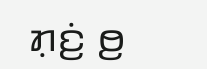ꤊ꤫ꤢꤦ꤬ ꤥ꤬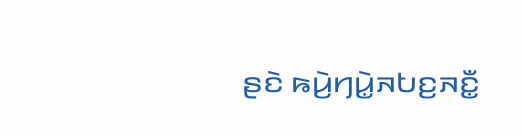ꤔꤢꤧ ꤒꤣꤧ꤬ꤚꤣꤧ꤭ꤏꤝꤢ꤬ꤏꤢꤪ꤭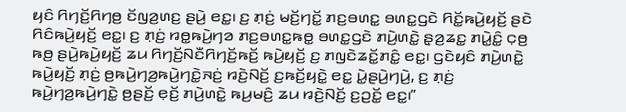ꤟꤢꤨ ꤖꤚꤢꤩ꤬ꤖꤚꤥ꤬ ꤢꤩꤜꤤ꤬ꤛꤢ꤬ ꤔꤣꤧ꤬ ꤕꤢ꤭꤯ ꤢ꤬ ꤊ꤫ꤢꤦ꤬ ꤗꤢꤩ꤬ꤚꤢꤩ꤭ ꤊꤢ꤬ꤋꤛꤢ꤭ ꤋꤛꤢ꤭ꤞꤢꤧ ꤖꤢꤩ꤭ꤒꤣꤧ꤬ꤟꤢꤩ꤬ ꤔꤢꤧ ꤖꤢꤨꤒꤣꤧ꤬ꤟꤢꤩ꤬ ꤕꤢ꤭꤯ ꤢ꤬ ꤊ꤫ꤢꤦ꤬ ꤙꤥ꤭ꤒꤣꤧ꤬ꤚꤤ ꤊꤢ꤬ꤋꤛꤢ꤭ꤒꤥ꤭ ꤋꤛꤢ꤭ꤞꤢꤧ ꤊꤣꤧ꤬ꤛꤢꤧ꤭ ꤔ꤫ꤤ꤬ꤘꤢ꤭ ꤊꤣꤧ꤭ꤢꤨ꤭ ꤍ꤫ꤥ꤬ ꤒꤥ꤬ ꤔꤣꤧ꤬ꤒꤣꤧ꤬ꤟꤢꤩ꤬ ꤘꤣ ꤖꤚꤢꤩ꤬ꤡꤢꤪꤖꤚꤢꤩ꤬ꤒꤢꤩ꤬ ꤒꤣꤧ꤬ꤟꤢꤩ꤬ ꤢ꤬ ꤊꤜꤢꤧꤘꤢꤩ꤭ꤊꤢꤨ꤭ ꤕꤢ꤭꤯ ꤞꤢꤧꤟꤢꤨ ꤊꤣꤧ꤬ꤛꤢꤧ꤭ ꤒꤣꤧ꤬ꤟꤢꤩ꤬ ꤊ꤫ꤢꤦ꤬ ꤥ꤬ꤒꤣꤧ꤬ꤚꤤ꤬ꤒꤣꤧ꤬ꤚꤢꤧ꤭ꤏꤢꤦ꤬ ꤙꤢꤧ꤬ꤡꤢꤩ꤬ ꤢ꤬ꤒꤢꤩ꤬ꤟꤢꤧ꤭ ꤕꤢ꤭ ꤣꤧ꤭ꤔꤣꤧ꤬ꤚꤣꤧ꤬, ꤢ꤬ ꤊ꤫ꤢꤦ꤬ ꤒꤣꤧ꤬ꤚꤤ꤬ꤒꤣꤧ꤬ꤚꤢꤧ꤭ ꤥ꤬ꤔꤢꤩ꤬ ꤕ꤫ꤢꤩ꤬ ꤊꤣꤧ꤬ꤛꤢꤧ꤭ ꤒꤣ꤬ꤗꤢꤨ꤬ ꤘꤣ ꤙꤢꤧ꤬ꤡꤢꤩ꤬ ꤢ꤬ꤑꤢꤩ꤭ ꤕꤢ꤭꤯”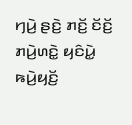ꤚꤣꤧ꤬ ꤔꤢꤧ꤬ ꤊꤢꤩ꤬ ꤢꤩꤢꤩ꤬ ꤊꤣꤧ꤬ꤛꤢꤧ꤭ ꤟꤢꤨꤣꤧ꤭ ꤒꤣꤧ꤬ꤟꤢꤩ꤬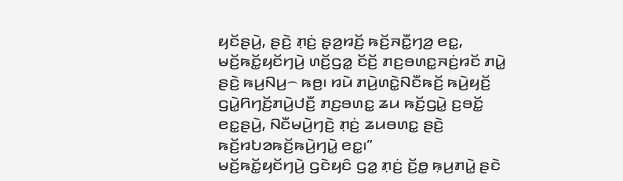ꤟꤢꤩꤔꤣꤧ꤬, ꤔꤢꤧ꤬ ꤊ꤫ꤢꤦ꤬ ꤔ꤫ꤤ꤬ꤙꤢꤩ꤬ ꤒꤢꤩ꤬ꤏꤢꤪ꤭ꤚꤤ꤬ ꤕꤢ꤭, ꤗꤢꤩ꤬ꤒꤢꤩ꤭ꤟꤢꤩꤚꤣꤧ꤬ ꤛꤢꤩ꤬ꤞꤤ꤭ ꤢꤩꤢꤩ꤬ ꤊꤢ꤬ꤋꤛꤢ꤭ꤏꤢꤦ꤬ꤙꤢꤩ ꤊꤣꤧ꤭ ꤔꤢꤧ꤬ ꤒꤣ꤬ꤡꤣ꤬꤮ ꤒꤥ꤬꤯ ꤙꤣꤧ ꤊꤣꤧ꤬ꤛꤢꤧ꤭ꤡꤢꤪꤒꤢꤩ꤬ ꤒꤣꤧ꤬ꤟꤢꤩ꤬ ꤞꤣꤧ꤭ꤖꤚꤢꤩ꤬ꤊꤣꤧ꤬ꤓꤢꤪ꤬ ꤊꤢ꤬ꤋꤛꤢ꤭ ꤘꤣ ꤒꤢꤩ꤬ꤞꤣꤧ꤭ ꤢ꤬ꤋꤢꤩ꤭ ꤕꤢ꤭ꤔꤣꤧ꤬, ꤡꤢꤪꤗꤣꤧ꤬ꤚꤢꤧ꤬ ꤊ꤫ꤢꤦ꤬ ꤘꤣꤋꤛꤢ꤭ ꤔꤢꤧ꤬ ꤒꤢꤩ꤬ꤙꤝꤤꤒꤢꤩ꤬ꤒꤣꤧ꤬ꤚꤣꤧ꤭ ꤕꤢ꤭꤯”
ꤗꤢꤩ꤬ꤒꤢꤩ꤭ꤟꤢꤩꤚꤣꤧ꤬ ꤞꤢꤧꤟꤢꤨ ꤞꤤ꤭ ꤊ꤫ꤢꤦ꤬ ꤢꤩ꤬ꤥ꤭ ꤒ꤫ꤣ꤬ꤊꤣꤧ꤭ ꤔꤢꤧ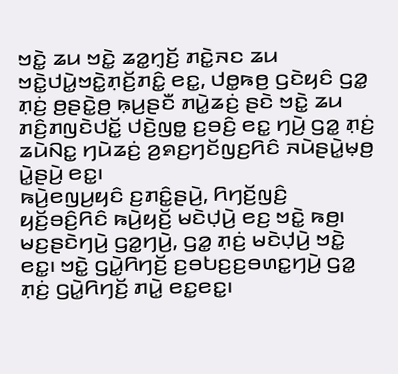ꤠꤢꤧ꤭ ꤘꤣ ꤠꤢꤧ꤭ ꤘꤤ꤭ꤚ꤫ꤢꤩ꤬ ꤊꤢꤧ꤭ꤏꤢ ꤘꤣ ꤠꤢꤧ꤭ꤓꤣꤧ꤭ꤠꤢꤧ꤭ꤊ꤫ꤢꤩ꤬ꤊꤢꤨ꤭ ꤕꤢ꤭, ꤓꤥ꤭ꤒꤥ꤬ ꤞꤢꤧꤟꤢꤨ ꤞꤤ꤭ ꤊ꤫ꤢꤦ꤬ ꤥ꤬ꤔꤢꤧ꤭ꤥ꤬ ꤒ꤫ꤣ꤬ꤔꤢꤪ ꤊꤣꤧ꤭ꤘꤢꤦ꤬ ꤔꤢꤧ ꤠꤢꤧ꤭ ꤘꤣ ꤊꤢꤨ꤬ꤊꤜꤢꤧꤓꤢꤩ꤭ ꤓꤢꤧ꤬ꤜꤥ꤭ ꤢ꤬ꤋꤢꤨ꤬ ꤕꤢ꤭ ꤚꤣꤧ꤬ ꤞꤤ꤭ ꤊ꤫ꤢꤦ꤬ ꤘꤣꤧꤡꤢ꤭ ꤚꤣꤧꤘꤢꤦ꤬ ꤤ꤬ꤎꤢ꤬ꤚꤢꤩꤜꤢ꤬ꤖꤢꤨ ꤏꤣꤧꤔꤣꤧ꤭ꤗ꤫ꤥ꤬ ꤣꤧ꤭ꤔꤣꤧ꤬ ꤕꤢ꤭꤯
ꤒꤣꤧ꤬ꤕꤜꤣ꤬ꤟꤢꤨ ꤢ꤬ꤊꤢꤨ꤭ꤔꤣꤧ꤬, ꤖꤚꤢꤩ꤬ꤜꤢꤨ꤬ ꤟꤢꤩ꤬ꤋꤢꤨ꤬ꤖꤢꤨ ꤒꤣꤧ꤬ꤟꤢꤩ꤬ ꤗꤢꤧꤓ꤫ꤣꤧ꤬ ꤕꤢ꤬ ꤠꤢꤧ꤭ ꤒꤥ꤬꤯ ꤗꤢ꤬ꤔꤢꤧꤚꤣꤧ꤬ ꤞꤤ꤭ꤚꤣꤧ꤬, ꤞꤤ꤭ ꤊ꤫ꤢꤦ꤬ ꤗꤢꤧꤓ꤫ꤣꤧ꤬ ꤠꤢꤧ꤭ ꤕꤢ꤭꤯ ꤠꤢꤧ꤭ ꤞꤣꤧ꤭ꤖꤚꤢꤩ꤬ ꤢ꤬ꤋꤝꤢ꤬ꤢ꤬ꤋꤛꤢ꤭ꤚꤣꤧ꤬ ꤞꤤ꤭ ꤊ꤫ꤢꤦ꤬ ꤞꤣꤧ꤭ꤖꤚꤢꤩ꤬ ꤊꤣꤧ꤭ ꤕꤢ꤭ꤕꤢ꤭꤯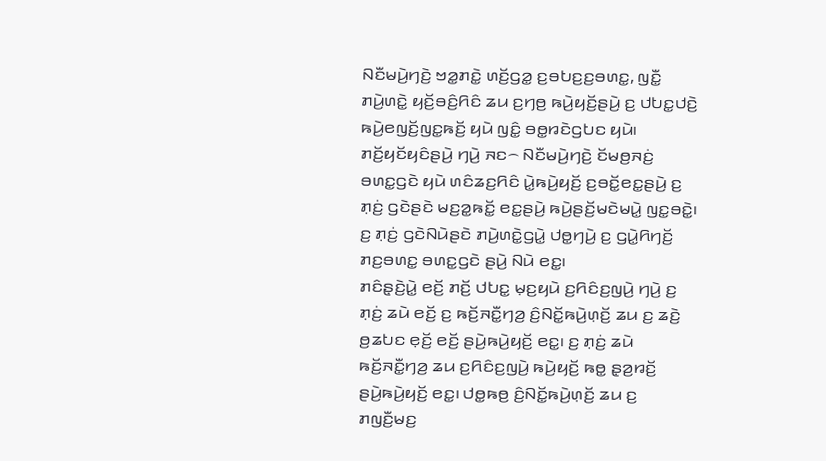ꤡꤢꤪꤗꤣꤧ꤬ꤚꤢꤧ꤬ ꤠꤤ꤭ꤊꤢꤧ꤭ ꤛꤢꤩ꤬ꤞꤤ꤭ ꤢ꤬ꤋꤝꤢ꤬ꤢ꤬ꤋꤛꤢ꤭, ꤜꤢꤪ꤭ ꤊꤣꤧ꤬ꤛꤢꤧ꤭ ꤟꤢꤩ꤬ꤋꤢꤨ꤬ꤖꤢꤨ ꤘꤣ ꤢ꤬ꤚꤥ꤬ ꤒꤣꤧ꤬ꤟꤢꤩ꤬ꤔꤣꤧ꤬ ꤢ꤬ ꤓꤝꤢ꤭ꤓꤢꤧ꤬ ꤒꤣꤧ꤬ꤕꤜꤢꤩ꤬ꤜꤢ꤭ꤒꤢꤩ꤬ ꤟꤣꤧ ꤜꤢꤨ꤭ ꤋꤥ꤭ꤙꤢꤧꤞꤝꤢ ꤟꤣꤧ꤯ ꤊꤢꤩ꤬ꤟꤢꤩꤟꤢꤨꤔꤣꤧ꤬ ꤚꤣꤧ꤬ ꤏꤢ꤮ ꤡꤢꤪꤗꤣꤧ꤬ꤚꤢꤧ꤬ ꤢꤩꤗꤥ꤬ꤏꤢꤦ꤬ ꤋꤛꤢ꤭ꤞꤢꤧ ꤟꤣꤧ ꤛꤢꤨꤘꤢ꤬ꤖꤢꤨ ꤣꤧ꤭ꤒꤣꤧ꤬ꤟꤢꤩ꤬ ꤢ꤬ꤋꤢꤩ꤭ꤕꤢ꤭ꤔꤣꤧ꤬ ꤢ꤬ ꤊ꤫ꤢꤦ꤬ ꤞꤢꤧꤔꤢꤧ ꤗꤢ꤬ꤤ꤭ꤒꤢꤩ꤭ ꤕꤢ꤭ꤔꤣꤧ꤬ ꤒꤣꤧ꤬ꤔꤢꤩ꤬ꤗꤢꤧꤗꤣꤧ꤭ ꤜꤢ꤭ꤋꤢꤧ꤭꤯ ꤢ꤬ ꤊ꤫ꤢꤦ꤬ ꤞꤢꤧꤡꤣꤧꤔꤢꤧ ꤊꤣꤧ꤬ꤛꤢꤧ꤭ꤞꤣꤧ꤭ ꤓꤥ꤭ꤚꤣꤧ꤬ ꤢ꤬ ꤞꤣꤧ꤭ꤖꤚꤢꤩ꤬ ꤊꤢ꤬ꤋꤛꤢ꤭ ꤋꤛꤢ꤭ꤞꤢꤧ ꤔꤣꤧ꤬ ꤡꤣꤧ ꤕꤢ꤭꤯
ꤊꤢꤨꤔ꤫ꤢꤧ꤬ꤣꤧ꤭ ꤕꤢꤩ꤬ ꤊꤢꤩ꤬ ꤓꤝꤢ꤭ ꤗ꤫ꤢ꤬ꤟꤣꤧ ꤢ꤬ꤖꤢꤨꤢ꤬ꤜꤣꤧ꤬ ꤚꤣꤧ꤬ ꤢ꤬ ꤊ꤫ꤢꤦ꤬ ꤘꤣꤧ ꤕꤢꤩ꤬ ꤢ꤬ ꤒꤢꤩ꤬ꤏꤢꤪ꤭ꤚꤤ꤬ ꤢꤨ꤬ꤡꤢꤩ꤭ꤒꤣꤧ꤬ꤛ꤫ꤢꤩ꤬ ꤘꤣ ꤢ꤬ ꤘꤢꤧ꤬ ꤥ꤬ꤘꤝꤢ ꤕ꤫ꤢꤩ꤬ ꤕꤢꤩ꤬ ꤔꤣꤧ꤬ꤒꤣꤧ꤬ꤟꤢꤩ꤬ ꤕꤢ꤭꤯ ꤢ꤬ ꤊ꤫ꤢꤦ꤬ ꤘꤣꤧ ꤒꤢꤩ꤬ꤏꤢꤪ꤭ꤚꤤ꤬ ꤘꤣ ꤢ꤬ꤖꤢꤨꤢ꤬ꤜꤣꤧ꤬ ꤒꤣꤧ꤬ꤟꤢꤩ꤬ ꤒꤥ꤭ ꤔ꤫ꤤ꤬ꤙꤢꤩ꤬ ꤔꤣꤧ꤬ꤒꤣꤧ꤬ꤟꤢꤩ꤬ ꤕꤢ꤭꤯ ꤓꤥ꤭ꤒꤥ꤬ ꤢꤨ꤬ꤡꤢꤩ꤭ꤒꤣꤧ꤬ꤛ꤫ꤢꤩ꤬ ꤘꤣ ꤢ꤬ ꤊꤜꤢꤪ꤬ꤗꤢ꤬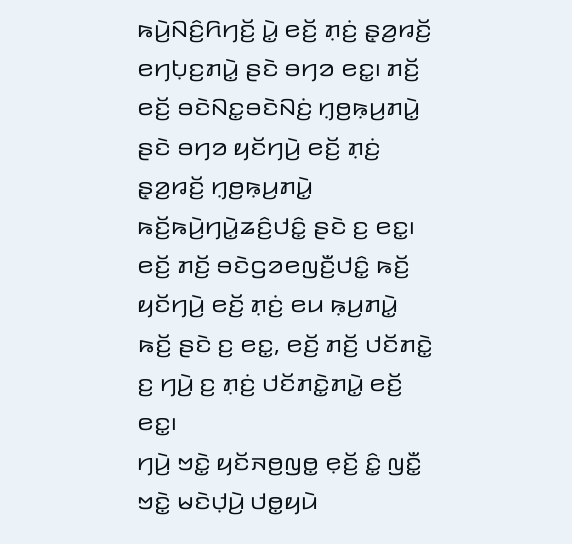ꤒꤣꤧ꤬ꤡꤢꤨ꤬ꤖꤚꤢꤩ꤬ ꤣꤧ꤭ ꤕꤢꤩ꤬ ꤊ꤫ꤢꤦ꤬ ꤔ꤫ꤤ꤬ꤙꤢꤩ꤬ ꤕꤚꤝ꤫ꤢ꤬ꤊꤣꤧ꤭ ꤔꤢꤧ ꤋꤚꤤ ꤕꤢ꤭꤯ ꤊꤢꤩ꤬ ꤕꤢꤩ꤬ ꤋꤢꤧꤡꤢ꤭ꤋꤢꤧꤡꤢꤦ꤬ ꤚ꤫ꤥ꤬ꤒ꤫ꤣ꤬ꤊꤣꤧ꤭ ꤔꤢꤧ ꤋꤚꤤ ꤟꤢꤩꤚꤣꤧ꤬ ꤕꤢꤩ꤬ ꤊ꤫ꤢꤦ꤬ ꤔ꤫ꤤ꤬ꤙꤢꤩ꤬ ꤚ꤫ꤥ꤬ꤒ꤫ꤣ꤬ꤊꤣꤧ꤭ ꤒꤢꤩ꤬ꤒꤣꤧ꤬ꤚꤣꤧ꤭ꤘꤢꤨ꤬ꤓꤢꤨ꤭ ꤔꤢꤧ ꤢ꤬ ꤕꤢ꤭꤯
ꤕꤢꤩ꤬ ꤊꤢꤩ꤬ ꤋꤢꤧꤞꤤꤕꤜꤢꤪ꤬ꤓꤢꤨ꤭ ꤒꤢꤩ꤬ ꤟꤢꤩꤚꤣꤧ꤬ ꤕꤢꤩ꤬ ꤊ꤫ꤢꤦ꤬ ꤕꤣ ꤒ꤫ꤣ꤬ꤊꤣꤧ꤭ ꤒꤢꤩ꤬ ꤔꤢꤧ ꤢ꤬ ꤕꤢ꤭, ꤕꤢꤩ꤬ ꤊꤢꤩ꤬ ꤓꤢꤩꤊꤢꤧ꤭ ꤢ꤬ ꤚꤣꤧ꤬ ꤢ꤬ ꤊ꤫ꤢꤦ꤬ ꤓꤢꤩꤊꤢꤧ꤭ꤊꤣꤧ꤭ ꤕꤢꤩ꤬ ꤕꤢ꤭꤯
ꤚꤣꤧ꤬ ꤠꤢꤧ꤭ ꤟꤢꤩꤏꤥ꤬ꤜꤥ꤭ ꤕ꤫ꤢꤩ꤬ ꤢꤨ꤭ ꤜꤢꤪ꤭ ꤠꤢꤧ꤭ ꤗꤢꤧꤓ꤫ꤣꤧ꤬ ꤓꤥ꤭ꤟꤣꤧ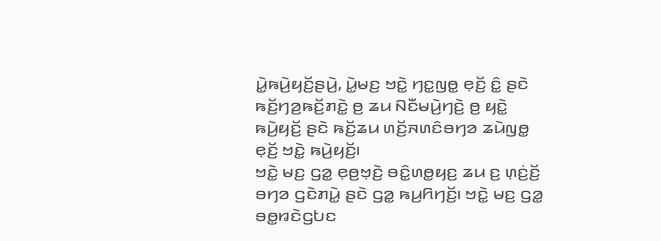ꤣꤧ꤭ꤒꤣꤧ꤬ꤟꤢꤩ꤬ꤔꤣꤧ꤬, ꤣꤧ꤭ꤗꤢ꤬ ꤠꤢꤧ꤭ ꤚꤢ꤭ꤜꤥ꤭ ꤕ꤫ꤢꤩ꤬ ꤢꤨ꤭ ꤔꤢꤧ ꤒꤢꤩ꤬ꤚꤤ꤬ꤒꤢꤩ꤬ꤊꤢꤧ꤭ ꤥ꤬ ꤘꤣ ꤡꤢꤪꤗꤣꤧ꤬ꤚꤢꤧ꤬ ꤥ꤬ ꤟꤢꤧ꤭ ꤒꤣꤧ꤬ꤟꤢꤩ꤬ ꤔꤢꤧ ꤒꤢꤩ꤬ꤘꤣ ꤛꤢꤩ꤬ꤏꤛꤢꤨꤋꤚꤤ ꤘꤣꤧꤜꤥ꤭ ꤕ꤫ꤢꤩ꤬ ꤠꤢꤧ꤭ ꤒꤣꤧ꤬ꤟꤢꤩ꤬꤯
ꤠꤢꤧ꤭ ꤗꤢ꤬ ꤞꤤ꤭ ꤕ꤫ꤥ꤬ꤠ꤫ꤢꤧ꤬ ꤋꤢꤨ꤭ꤛꤥ꤭ꤟꤢ꤬ ꤘꤣ ꤢ꤬ ꤛ꤫ꤢꤦ꤬ꤢꤩ꤬ ꤋꤚꤤ ꤞꤢꤧꤊꤣꤧ꤭ ꤔꤢꤧ ꤞꤤ꤭ ꤒꤣ꤬ꤖꤚꤢꤩ꤬꤯ ꤠꤢꤧ꤭ ꤗꤢ꤬ ꤞꤤ꤭ ꤋꤥ꤭ꤙꤢꤧꤞꤝꤢ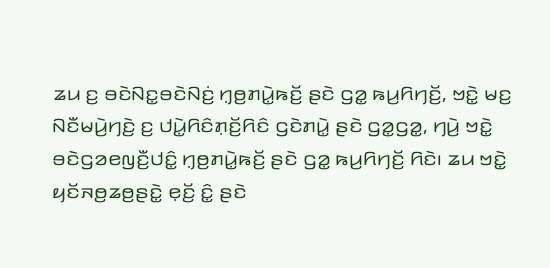ꤘꤣ ꤢ꤬ ꤋꤢꤧꤡꤢ꤭ꤋꤢꤧꤡꤢꤦ꤬ ꤚ꤫ꤥ꤬ꤊꤣꤧ꤭ꤒꤢꤩ꤬ ꤔꤢꤧ ꤞꤤ꤭ ꤒꤣ꤬ꤖꤚꤢꤩ꤬, ꤠꤢꤧ꤭ ꤗꤢ꤬ ꤡꤢꤪꤗꤣꤧ꤬ꤚꤢꤧ꤬ ꤢ꤬ ꤓꤣꤧ꤭ꤖꤢꤨꤊ꤫ꤢꤩ꤬ꤖꤢꤨ ꤞꤢꤧꤊꤣꤧ꤭ ꤔꤢꤧ ꤞꤤ꤭ꤞꤤ꤭, ꤚꤣꤧ꤬ ꤠꤢꤧ꤭ ꤋꤢꤧꤞꤤꤕꤜꤢꤪ꤬ꤓꤢꤨ꤭ ꤚ꤫ꤥ꤬ꤊꤣꤧ꤭ꤒꤢꤩ꤬ ꤔꤢꤧ ꤞꤤ꤭ ꤒꤣ꤬ꤖꤚꤢꤩ꤬ ꤖꤢꤧ꤯ ꤘꤣ ꤠꤢꤧ꤭ ꤟꤢꤩꤏꤥ꤬ꤘꤥ꤬ꤔꤢꤧ꤭ ꤕ꤫ꤢꤩ꤬ ꤢꤨ꤭ ꤔꤢꤧ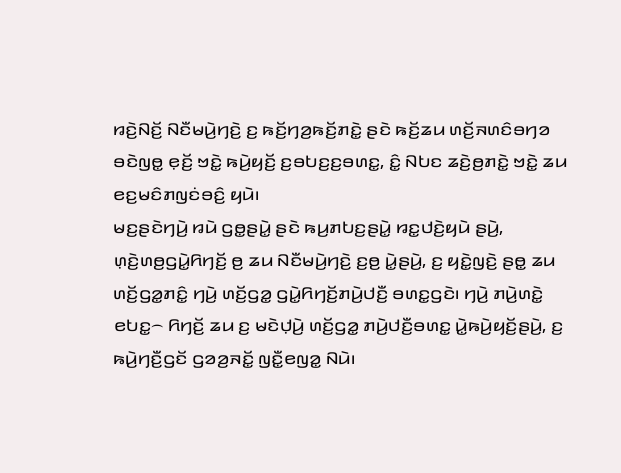ꤙꤢꤧ꤬ꤡꤢꤩ꤬ ꤡꤢꤪꤗꤣꤧ꤬ꤚꤢꤧ꤬ ꤢ꤬ ꤒꤢꤩ꤬ꤚꤤ꤬ꤒꤢꤩ꤬ꤊꤢꤧ꤭ ꤔꤢꤧ ꤒꤢꤩ꤬ꤘꤣ ꤛꤢꤩ꤬ꤏꤛꤢꤨꤋꤚꤤ ꤋꤢꤧꤜꤥ꤭ ꤕ꤫ꤢꤩ꤬ ꤠꤢꤧ꤭ ꤒꤣꤧ꤬ꤟꤢꤩ꤬ ꤢ꤬ꤋꤝꤢ꤬ꤢ꤬ꤋꤛꤢ꤭, ꤢꤨ꤭ ꤡꤝꤢ ꤘꤢꤧ꤬ꤥ꤬ꤊꤢꤧ꤭ ꤠꤢꤧ꤭ ꤘꤣ ꤕꤢ꤬ꤗꤢꤨꤊꤜꤢꤦꤋꤢꤨ꤬ ꤟꤣꤧ꤯
ꤗꤢ꤬ꤔꤢꤧꤚꤣꤧ꤬ ꤙꤣꤧ ꤞꤥ꤭ꤔꤣꤧ꤭ ꤔꤢꤧ ꤒꤣ꤬ꤊꤝꤢ꤬ꤔꤣꤧ꤭ ꤙꤢ꤭ꤓꤢꤧ꤬ꤟꤣꤧ ꤔꤣꤧ꤬, ꤛ꤫ꤢꤧ꤬ꤛꤥ꤬ꤞꤣꤧ꤭ꤖꤚꤢꤩ꤬ ꤥ꤬ ꤘꤣ ꤡꤢꤪꤗꤣꤧ꤬ꤚꤢꤧ꤬ ꤢ꤬ꤥ꤬ ꤣꤧ꤭ꤔꤣꤧ꤬, ꤢ꤬ ꤟꤢꤧ꤭ꤜꤢꤧ꤬ ꤔꤥ꤭ ꤘꤣ ꤛꤢꤩ꤬ꤞꤤ꤭ꤊꤢꤨ꤭ ꤚꤣꤧ꤬ ꤛꤢꤩ꤬ꤞꤤ꤭ ꤞꤣꤧ꤭ꤖꤚꤢꤩ꤬ꤊꤣꤧ꤬ꤓꤢꤪ꤬ ꤋꤛꤢ꤭ꤞꤢꤧ꤯ ꤚꤣꤧ꤬ ꤊꤣꤧ꤬ꤛꤢꤧ꤭ ꤕꤝꤢ꤭꤮ ꤖꤚꤢꤩ꤬ ꤘꤣ ꤢ꤬ ꤗꤢꤧꤓ꤫ꤣꤧ꤬ ꤛꤢꤩ꤬ꤞꤤ꤭ ꤊꤣꤧ꤬ꤓꤢꤪ꤬ꤋꤛꤢ꤭ ꤣꤧ꤭ꤒꤣꤧ꤬ꤟꤢꤩ꤬ꤔꤣꤧ꤬, ꤢ꤬ ꤒꤣꤧ꤬ꤚꤢꤪ꤬ꤞꤢꤩ ꤞꤤꤤ꤬ꤏꤢꤩ꤭ ꤜꤢꤪ꤭ꤕꤜꤤ꤭ ꤡꤣꤧ꤯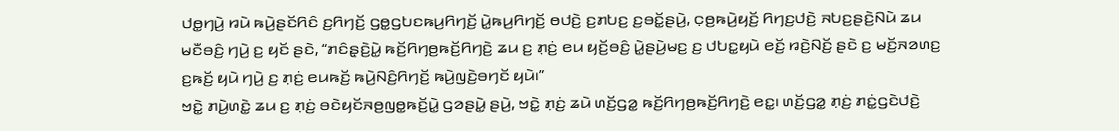ꤓꤥ꤭ꤚꤣꤧ꤬ ꤙꤣꤧ ꤒꤣꤧ꤬ꤔꤢꤩꤖꤢꤨ ꤢ꤬ꤖꤚꤢꤩ꤬ ꤞꤥ꤭ꤞꤝꤢꤒꤣ꤬ꤖꤚꤢꤩ꤬ ꤣꤧ꤭ꤒꤣ꤬ꤖꤚꤢꤩ꤬ ꤥꤓꤢꤧ꤬ ꤢ꤬ꤊꤝꤢ꤬ ꤢ꤬ꤋꤢꤩ꤭ꤔꤣꤧ꤬, ꤍ꤫ꤥ꤬ꤒꤣꤧ꤬ꤟꤢꤩ꤬ ꤖꤚꤢ꤬ꤓꤢꤧ꤬ ꤏꤝꤢ꤬ꤔꤢꤧ꤬ꤡꤣꤧ ꤘꤣ ꤗꤢꤪꤋꤢꤨ꤬ ꤚꤣꤧ꤬ ꤢ꤬ ꤟꤢꤩ ꤔꤢꤧ, “ꤊꤢꤨꤔ꤫ꤢꤧ꤬ꤣꤧ꤭ ꤒꤢꤩ꤬ꤖꤚꤥ꤬ꤒꤢꤩ꤬ꤖꤚꤢꤧ꤬ ꤘꤣ ꤢ꤬ ꤊ꤫ꤢꤦ꤬ ꤕꤣ ꤟꤢꤩ꤬ꤋꤢꤨ꤬ ꤣꤧ꤭ꤔꤣꤧ꤬ꤗꤢ꤬ ꤢ꤬ ꤓꤝꤢ꤭ꤟꤣꤧ ꤕꤢꤩ꤬ ꤙꤢꤧ꤬ꤡꤢꤩ꤬ ꤔꤢꤧ ꤢ꤬ ꤗꤢꤩ꤬ꤏꤤꤛꤢ꤬ ꤢ꤬ꤒꤢꤩ꤬ ꤟꤣꤧ ꤚꤣꤧ꤬ ꤢ꤬ ꤊ꤫ꤢꤦ꤬ ꤕꤣꤒꤢꤩ꤬ ꤒꤣꤧ꤬ꤡꤢꤨ꤬ꤖꤚꤢꤩ꤬ ꤒꤣꤧ꤬ꤜꤢꤧ꤬ꤋꤚꤢꤩ ꤟꤣꤧ꤯”
ꤠꤢꤧ꤭ ꤊꤣꤧ꤬ꤛꤢꤧ꤭ ꤘꤣ ꤢ꤬ ꤊ꤫ꤢꤦ꤬ ꤋꤢꤧꤟꤢꤩꤏꤥ꤬ꤜꤥ꤭ꤒꤢꤩ꤬ꤣꤧ꤭ ꤞꤤꤔꤣꤧ꤭ ꤔꤣꤧ꤬, ꤠꤢꤧ꤭ ꤊ꤫ꤢꤦ꤬ ꤘꤣꤧ ꤛꤢꤩ꤬ꤞꤤ꤭ ꤒꤢꤩ꤬ꤖꤚꤥ꤬ꤒꤢꤩ꤬ꤖꤚꤢꤧ꤬ ꤕꤢ꤭꤯ ꤛꤢꤩ꤬ꤞꤤ꤭ ꤊ꤫ꤢꤦ꤬ ꤊꤢꤦ꤭ꤞꤢꤧꤓꤢꤧ꤬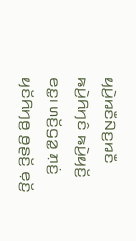ꤟꤣꤧ꤬ꤙꤢꤪꤡꤢ꤬ꤙꤢꤪ ꤒꤣꤧ꤬ꤖꤚꤢꤨ ꤒꤣꤧ꤬ꤟꤢꤩ꤬ ꤕꤢ꤭꤯ ꤛꤢꤩ꤬ꤞꤤ꤭ ꤊ꤫ꤢꤦ꤬ ꤟꤢꤩꤖꤚꤥ꤬ ꤥ꤬ꤔꤢꤩ꤬ ꤕ꤫ꤢꤩ꤬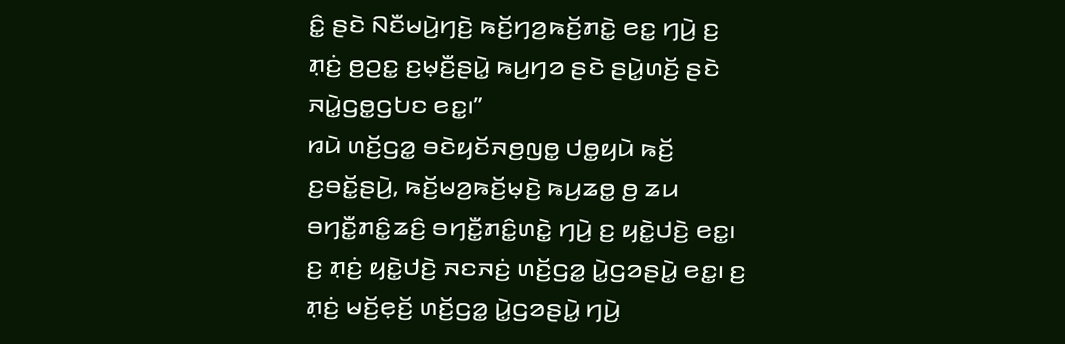ꤢꤨ꤭ ꤔꤢꤧ ꤡꤢꤪꤗꤣꤧ꤬ꤚꤢꤧ꤬ ꤒꤢꤩ꤬ꤚꤤ꤬ꤒꤢꤩ꤬ꤊꤢꤧ꤭ ꤕꤢ꤭ ꤚꤣꤧ꤬ ꤢ꤬ ꤊ꤫ꤢꤦ꤬ ꤥ꤬ꤑꤢ꤭ ꤢ꤬ꤗ꤫ꤢꤪ꤬ꤔꤣꤧ꤭ ꤒꤣ꤬ꤚꤤ ꤔꤢꤧ ꤔꤣꤧ꤭ꤛꤢꤩ꤬ ꤔꤢꤧ ꤏꤣꤧ꤭ꤞꤥ꤭ꤞꤝꤢ ꤕꤢ꤭꤯”
ꤙꤣꤧ ꤛꤢꤩ꤬ꤞꤤ꤭ ꤋꤢꤧꤟꤢꤩꤏꤥ꤬ꤜꤥ꤭ ꤓꤥ꤭ꤟꤣꤧ ꤒꤢꤩ꤬ ꤢ꤬ꤋꤢꤩ꤭ꤔꤣꤧ꤬, ꤒꤢꤩ꤬ꤗꤤ꤬ꤒꤢꤩ꤬ꤗ꤫ꤢꤧ꤬ ꤒꤣ꤬ꤘꤥ꤭ ꤥ꤬ ꤘꤣ ꤋꤚꤢꤪ꤭ꤊꤢꤨ꤭ꤘꤢꤨ꤬ ꤋꤚꤢꤪ꤭ꤊꤢꤨ꤭ꤛꤢꤧ꤭ ꤚꤣꤧ꤬ ꤢ꤬ ꤟꤢꤧ꤭ꤓꤢꤧ꤬ ꤕꤢ꤭꤯ ꤢ꤬ ꤊ꤫ꤢꤦ꤬ ꤟꤢꤧ꤭ꤓꤢꤧ꤬ ꤏꤢꤏꤢꤦ꤬ ꤛꤢꤩ꤬ꤞꤤ꤭ ꤣꤧ꤭ꤞꤤꤔꤣꤧ꤭ ꤕꤢ꤭꤯ ꤢ꤬ ꤊ꤫ꤢꤦ꤬ ꤗꤢꤩ꤬ꤕ꤫ꤢꤩ꤬ ꤛꤢꤩ꤬ꤞꤤ꤭ ꤣꤧ꤭ꤞꤤꤔꤣꤧ꤭ ꤚꤣꤧ꤬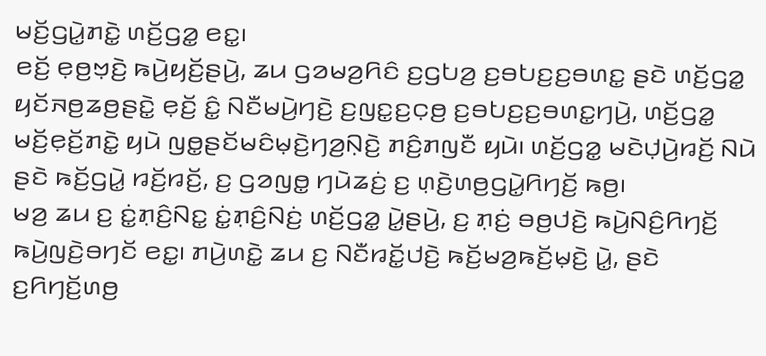ꤗꤢꤩ꤬ꤞꤣꤧ꤭ꤊꤢꤧ꤭ ꤛꤢꤩ꤬ꤞꤤ꤭ ꤕꤢ꤭꤯
ꤕꤢꤩ꤬ ꤕ꤫ꤥ꤬ꤠ꤫ꤢꤧ꤬ ꤒꤣꤧ꤬ꤟꤢꤩ꤬ꤔꤣꤧ꤬, ꤘꤣ ꤞꤤꤗꤤ꤬ꤖꤢꤨ ꤢ꤬ꤞꤝꤤ꤬ ꤢ꤬ꤋꤝꤢ꤬ꤢ꤬ꤋꤛꤢ꤭ ꤔꤢꤧ ꤛꤢꤩ꤬ꤞꤤ꤭ ꤟꤢꤩꤏꤥ꤬ꤘꤥ꤬ꤔꤢꤧ꤭ ꤕ꤫ꤢꤩ꤬ ꤢꤨ꤭ ꤡꤢꤪꤗꤣꤧ꤬ꤚꤢꤧ꤬ ꤢ꤬ꤜꤢ꤭ꤢ꤬ꤍ꤫ꤥ꤬ ꤢ꤬ꤋꤝꤢ꤬ꤢ꤬ꤋꤛꤢ꤭ꤚꤣꤧ꤬, ꤛꤢꤩ꤬ꤞꤤ꤭ ꤗꤢꤩ꤬ꤕ꤫ꤢꤩ꤬ꤊꤢꤧ꤭ ꤟꤣꤧ ꤜꤥ꤭ꤔꤢꤩꤗꤢꤨꤗ꤫ꤢꤧ꤬ꤚꤤ꤬ꤡ꤫ꤢꤧ꤬ ꤊꤢꤨ꤬ꤊꤜꤢꤪ ꤟꤣꤧ꤯ ꤛꤢꤩ꤬ꤞꤤ꤭ ꤗꤢꤧꤓ꤫ꤣꤧ꤬ꤙꤢꤩ꤬ ꤡꤣꤧ ꤔꤢꤧ ꤒꤢꤩ꤬ꤞꤣꤧ꤭ ꤙꤢꤩ꤬ꤙꤢꤩ꤬, ꤢ꤬ ꤞꤤꤜꤥ꤭ ꤚꤣꤧꤘꤢꤦ꤬ ꤢ꤬ ꤛ꤫ꤢꤧ꤬ꤛꤥ꤬ꤞꤣꤧ꤭ꤖꤚꤢꤩ꤬ ꤒꤥ꤬꤯
ꤗꤤ꤬ ꤘꤣ ꤢ꤬ ꤢꤦ꤭ꤊ꤫ꤢꤨ꤬ꤡꤢ꤭ ꤢꤦ꤭ꤊ꤫ꤢꤨ꤬ꤡꤢꤦ꤬ ꤛꤢꤩ꤬ꤞꤤ꤭ ꤣꤧ꤭ꤔꤣꤧ꤬, ꤢ꤬ ꤊ꤫ꤢꤦ꤬ ꤋꤥ꤬ꤓꤢꤧ꤬ ꤒꤣꤧ꤬ꤡꤢꤨ꤬ꤖꤚꤢꤩ꤬ ꤒꤣꤧ꤬ꤜꤢꤧ꤬ꤋꤚꤢꤩ ꤕꤢ꤭꤯ ꤊꤣꤧ꤬ꤛꤢꤧ꤭ ꤘꤣ ꤢ꤬ ꤡꤢꤪꤙꤢꤩ꤭ꤓꤢꤧ꤬ ꤒꤢꤩ꤬ꤗꤤ꤬ꤒꤢꤩ꤬ꤗ꤫ꤢꤧ꤬ ꤣꤧ꤭, ꤔꤢꤧ ꤢ꤬ꤖꤚꤢꤩ꤬ꤛꤥ꤬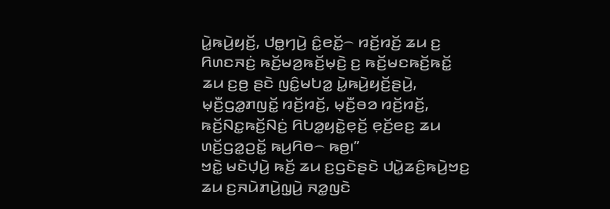ꤣꤧ꤭ꤒꤣꤧ꤬ꤟꤢꤩ꤬, ꤓꤥ꤭ꤚꤣꤧ꤬ ꤢꤨ꤭ꤕꤢꤩ꤭꤮ ꤙꤢꤩ꤬ꤙꤢꤩ꤬ ꤘꤣ ꤢ꤬ ꤖꤛꤢꤏꤢꤦ꤬ ꤒꤢꤩ꤬ꤗꤤ꤬ꤒꤢꤩ꤬ꤗ꤫ꤢꤧ꤬ ꤢ꤬ ꤒꤢꤩ꤬ꤗꤢꤒꤢꤩ꤬ꤒꤢꤩ꤭ ꤘꤣ ꤢ꤬ꤥ꤬ ꤔꤢꤧ ꤜꤢꤨ꤭ꤗꤝꤤ꤭ ꤣꤧ꤭ꤒꤣꤧ꤬ꤟꤢꤩ꤬ꤔꤣꤧ꤬, ꤗ꤫ꤢꤪ꤬ꤞꤤ꤭ꤊꤜꤢꤩ꤭ ꤙꤢꤩ꤬ꤙꤢꤩ꤬, ꤗ꤫ꤢꤪ꤬ꤋꤤ ꤙꤢꤩ꤬ꤙꤢꤩ꤬, ꤒꤢꤩ꤬ꤡꤢ꤭ꤒꤢꤩ꤬ꤡꤢꤦ꤬ ꤖꤝꤤ꤭ꤟꤢꤧ꤭ꤕ꤫ꤢꤩ꤬ ꤕ꤫ꤢꤩ꤬ꤕꤢ꤬ ꤘꤣ ꤛꤢꤩ꤬ꤞꤤ꤭ꤑꤢꤩ꤭ ꤒꤣ꤬ꤖꤥ꤮ ꤒꤥ꤬꤯”
ꤠꤢꤧ꤭ ꤗꤢꤧꤓ꤫ꤣꤧ꤬ ꤒꤢꤩ꤬ ꤘꤣ ꤢ꤬ꤞꤢꤧꤔꤢꤧ ꤓꤣꤧ꤭ꤘꤢꤨ꤬ꤒꤣꤧ꤬ꤠꤢ꤬ ꤘꤣ ꤢ꤬ꤏꤣꤧꤊꤣꤧ꤬ꤜ꤫ꤣꤧ꤬ ꤏꤤ꤭ꤜꤢꤧ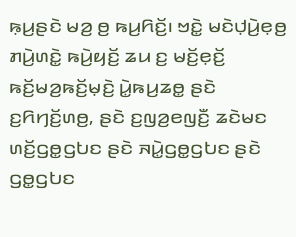ꤒ꤫ꤣ꤬ꤔꤢꤧ ꤗꤤ꤬ ꤥ꤬ ꤒꤣ꤬ꤖꤢꤩ꤬꤯ ꤠꤢꤧ꤭ ꤗꤢꤧꤓ꤫ꤣꤧ꤬ꤕ꤫ꤥ꤬ ꤊꤣꤧ꤬ꤛꤢꤧ꤭ ꤒꤣꤧ꤬ꤟꤢꤩ꤬ ꤘꤣ ꤢ꤬ ꤗꤢꤩ꤬ꤕ꤫ꤢꤩ꤬ ꤒꤢꤩ꤬ꤗꤤ꤬ꤒꤢꤩ꤬ꤗ꤫ꤢꤧ꤬ ꤣꤧ꤭ꤒꤣ꤬ꤘꤥ꤭ ꤔꤢꤧ ꤢ꤬ꤖꤚꤢꤩ꤬ꤛꤥ꤬, ꤔꤢꤧ ꤢ꤬ꤜꤤ꤬ꤕꤜꤢꤪ꤬ ꤘꤢꤧꤗꤢ ꤛꤢꤩ꤬ꤞꤥ꤭ꤞꤝꤢ ꤔꤢꤧ ꤏꤣꤧ꤭ꤞꤥ꤭ꤞꤝꤢ ꤔꤢꤧ ꤞꤥ꤭ꤞꤝꤢ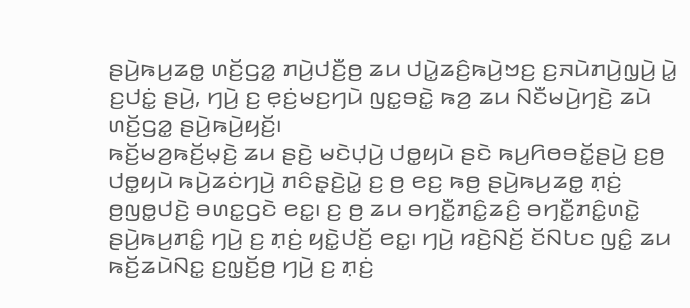ꤔꤣꤧ꤬ꤒꤣ꤬ꤘꤥ꤭ ꤛꤢꤩ꤬ꤞꤤ꤭ ꤊꤣꤧ꤬ꤓꤢꤪ꤬ꤥ꤬ ꤘꤣ ꤓꤣꤧ꤭ꤘꤢꤨ꤬ꤒꤣꤧ꤬ꤠꤢ꤬ ꤢ꤬ꤏꤣꤧꤊꤣꤧ꤬ꤜ꤫ꤣꤧ꤬ ꤣꤧ꤭ ꤢ꤬ꤓꤢꤦ꤭ ꤔꤣꤧ꤬, ꤚꤣꤧ꤬ ꤢ꤬ ꤕ꤫ꤢꤦ꤬ꤗꤢ꤬ꤚꤣꤧ ꤜꤢ꤭ꤋꤢꤧ꤭ ꤒꤤ꤬ ꤘꤣ ꤡꤢꤪꤗꤣꤧ꤬ꤚꤢꤧ꤬ ꤘꤣꤧ ꤛꤢꤩ꤬ꤞꤤ꤭ ꤔꤣꤧ꤬ꤒꤣꤧ꤬ꤟꤢꤩ꤬꤯
ꤒꤢꤩ꤬ꤗꤤ꤬ꤒꤢꤩ꤬ꤗ꤫ꤢꤧ꤬ ꤘꤣ ꤔꤢꤧ꤬ ꤗꤢꤧꤓ꤫ꤣꤧ꤬ ꤓꤥ꤭ꤟꤣꤧ ꤔꤢꤧ ꤒꤣ꤬ꤖꤥꤋꤢꤩ꤭ꤔꤣꤧ꤬ ꤢ꤬ꤥ꤬ ꤓꤥ꤭ꤟꤣꤧ ꤒꤣꤧ꤬ꤘꤢꤦꤚꤣꤧ꤬ ꤊꤢꤨꤔ꤫ꤢꤧ꤬ꤣꤧ꤭ ꤢ꤬ ꤥ꤬ ꤕꤢ꤬ ꤒꤥ꤬ ꤔꤣꤧ꤬ꤒꤣ꤬ꤘꤥ꤭ ꤊ꤫ꤢꤦ꤬ ꤥ꤬ꤜꤥ꤭ꤓꤢꤧ꤬ ꤋꤛꤢ꤭ꤞꤢꤧ ꤕꤢ꤭꤯ ꤢ꤬ ꤥ꤬ ꤘꤣ ꤋꤚꤢꤪ꤭ꤊꤢꤨ꤭ꤘꤢꤨ꤬ ꤋꤚꤢꤪ꤭ꤊꤢꤨ꤭ꤛꤢꤧ꤭ ꤔꤣꤧ꤬ꤒꤣ꤬ꤊꤢꤨ꤭ ꤚꤣꤧ꤬ ꤢ꤬ ꤊ꤫ꤢꤦ꤬ ꤟꤢꤧ꤭ꤓꤢꤩ꤬ ꤕꤢ꤭꤯ ꤚꤣꤧ꤬ ꤙꤢꤧ꤬ꤡꤢꤩ꤬ ꤢꤩꤡꤝꤢ ꤜꤢꤨ꤭ ꤘꤣ ꤒꤢꤩ꤬ꤘꤣꤧꤡꤢ꤭ ꤢ꤬ꤜ꤫ꤢꤩ꤬ꤥ꤬ ꤚꤣꤧ꤬ ꤢ꤬ ꤊ꤫ꤢꤦ꤬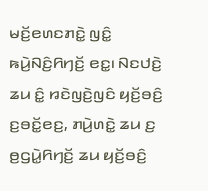ꤗꤢꤩ꤬ꤕꤛꤢꤊꤢꤧ꤭ ꤜꤢꤨ꤭ ꤒꤣꤧ꤬ꤡꤢꤨ꤬ꤖꤚꤢꤩ꤬ ꤕꤢ꤭꤯ ꤡꤢꤓꤢꤧ꤬ ꤘꤣ ꤢꤨ꤭ ꤙꤢꤧꤜꤢꤧ꤬ꤜꤢꤨ ꤟꤢꤩ꤬ꤋꤢꤨ꤬ ꤢ꤬ꤋꤢꤩ꤭ꤕꤢ꤬, ꤊꤣꤧ꤬ꤛꤢꤧ꤭ ꤘꤣ ꤢ꤬ ꤥ꤬ꤞꤣꤧ꤭ꤖꤚꤢꤩ꤬ ꤘꤣ ꤟꤢꤩ꤬ꤋꤢꤨ꤬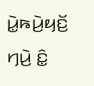ꤣꤧ꤭ꤒꤣꤧ꤬ꤟꤢꤩ꤬ ꤚꤣꤧ꤬ ꤢꤨ꤭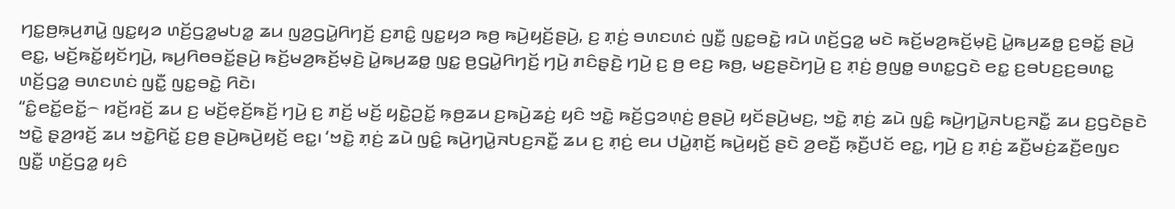ꤚꤢ꤭ꤥ꤬ꤒ꤫ꤣ꤬ꤊꤣꤧ꤭ ꤜꤢ꤭ꤟꤤ ꤛꤢꤩ꤬ꤞꤤ꤭ꤗꤝꤤ꤭ ꤘꤣ ꤜꤤ꤬ꤞꤣꤧ꤭ꤖꤚꤢꤩ꤬ ꤢ꤬ꤊꤢꤨ꤭ ꤜꤢ꤭ꤟꤤ ꤒꤥ꤬ ꤒꤣꤧ꤬ꤟꤢꤩ꤬ꤔꤣꤧ꤬, ꤢ꤬ ꤊ꤫ꤢꤦ꤬ ꤋꤛꤢꤛꤢꤦ ꤜꤢꤪ꤭ ꤜꤢ꤭ꤋꤢꤧ꤭ ꤙꤣꤧ ꤛꤢꤩ꤬ꤞꤤ꤭ ꤗꤢꤧ ꤒꤢꤩ꤬ꤗꤤ꤬ꤒꤢꤩ꤬ꤗ꤫ꤢꤧ꤬ ꤣꤧ꤭ꤒꤣ꤬ꤘꤥ꤭ ꤢ꤬ꤋꤢꤩ꤭ ꤔꤣꤧ꤬ ꤕꤢ꤭, ꤗꤢꤩ꤬ꤒꤢꤩ꤭ꤟꤢꤩꤚꤣꤧ꤬, ꤒꤣ꤬ꤖꤥꤋꤢꤩ꤭ꤔꤣꤧ꤬ ꤒꤢꤩ꤬ꤗꤤ꤬ꤒꤢꤩ꤬ꤗ꤫ꤢꤧ꤬ ꤣꤧ꤭ꤒꤣ꤬ꤘꤥ꤭ ꤜꤢ꤭ ꤥ꤬ꤞꤣꤧ꤭ꤖꤚꤢꤩ꤬ ꤚꤣꤧ꤬ ꤊꤢꤨꤔ꤫ꤢꤧ꤬ ꤚꤣꤧ꤬ ꤢ꤬ ꤥ꤬ ꤕꤢ꤬ ꤒꤥ꤬, ꤗꤢ꤬ꤔꤢꤧꤚꤣꤧ꤬ ꤢ꤬ ꤊ꤫ꤢꤦ꤬ ꤥ꤬ꤜꤥ꤭ ꤋꤛꤢ꤭ꤞꤢꤧ ꤕꤢ꤭ ꤢ꤬ꤋꤝꤢ꤬ꤢ꤬ꤋꤛꤢ꤭ ꤛꤢꤩ꤬ꤞꤤ꤭ ꤋꤛꤢꤛꤢꤦ ꤜꤢꤪ꤭ ꤜꤢ꤭ꤋꤢꤧ꤭ ꤖꤢꤧ꤯
“ꤢꤨ꤭ꤕꤢꤩ꤭ꤕꤢꤩ꤭꤮ ꤙꤢꤩ꤬ꤙꤢꤩ꤬ ꤘꤣ ꤢ꤬ ꤗꤢꤩ꤬ꤕ꤫ꤢꤩ꤬ꤒꤢꤩ꤬ ꤚꤣꤧ꤬ ꤢ꤬ ꤊꤢꤩ꤬ ꤗꤢꤩ꤬ ꤟꤢꤧ꤭ꤑꤢꤩ꤭ ꤒ꤫ꤥ꤬ꤘꤣ ꤢ꤬ꤒꤣꤧ꤬ꤘꤢꤦ꤬ ꤟꤢꤨ ꤠꤢꤧ꤭ ꤒꤢꤩ꤬ꤞꤤꤛ꤫ꤢꤦ꤬ ꤥ꤬ꤔꤣꤧ꤬ ꤟꤢꤩꤔꤣꤧ꤬ꤗꤢ꤬, ꤠꤢꤧ꤭ ꤊ꤫ꤢꤦ꤬ ꤘꤣꤧ ꤜꤢꤨ꤭ ꤒꤣꤧ꤬ꤚꤣꤧ꤭ꤏꤝꤢ꤬ꤏꤢꤪ꤭ ꤘꤣ ꤢ꤬ꤞꤢꤧꤔꤢꤧ ꤠꤢꤧ꤭ ꤔ꤫ꤤ꤬ꤙꤢꤩ꤬ ꤘꤣ ꤠꤢꤧ꤭ꤖꤢꤩ꤭ ꤢ꤬ꤥ꤬ ꤔꤣꤧ꤬ꤒꤣꤧ꤬ꤟꤢꤩ꤬ ꤕꤢ꤭꤯ ‘ꤠꤢꤧ꤭ ꤊ꤫ꤢꤦ꤬ ꤘꤣꤧ ꤜꤢꤨ꤭ ꤒꤣꤧ꤬ꤚꤣꤧ꤭ꤏꤝꤢ꤬ꤏꤢꤪ꤭ ꤘꤣ ꤢ꤬ ꤊ꤫ꤢꤦ꤬ ꤕꤣ ꤓꤣꤧ꤭ꤊ꤫ꤢꤩ꤬ ꤒꤣꤧ꤬ꤟꤢꤩ꤬ ꤔꤢꤧ ꤤ꤬ꤕꤢꤪ꤬ ꤒ꤫ꤢꤪ꤬ꤓꤢꤩ ꤕꤢ꤭, ꤚꤣꤧ꤬ ꤢ꤬ ꤊ꤫ꤢꤦ꤬ ꤘꤢꤪ꤬ꤗꤢꤦ꤬ꤘꤢꤪ꤬ꤕꤜꤢ ꤜꤢꤪ꤭ ꤛꤢꤩ꤬ꤞꤤ꤭ ꤟꤢꤨ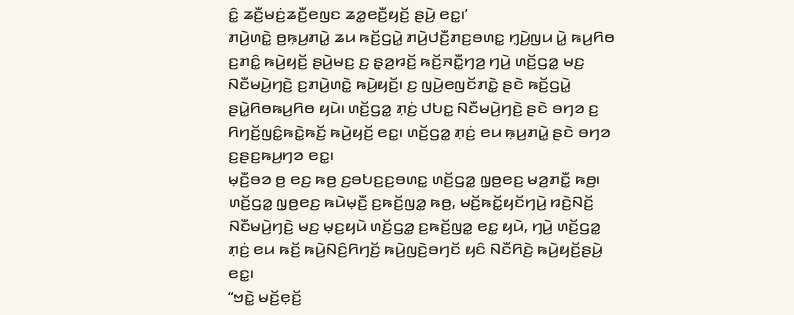ꤢꤨ꤭ ꤘꤢꤪ꤬ꤗꤢꤦ꤬ꤘꤢꤪ꤬ꤕꤜꤢ ꤘꤤ꤭ꤕꤢꤪ꤬ꤟꤢꤩ꤬ ꤔꤣꤧ꤬ ꤕꤢ꤭꤯’
ꤊꤣꤧ꤬ꤛꤢꤧ꤭ ꤥ꤬ꤒ꤫ꤣ꤬ꤊꤣꤧ꤭ ꤘꤣ ꤒꤢꤩ꤬ꤞꤣꤧ꤭ ꤊꤣꤧ꤬ꤓꤢꤪ꤬ꤊꤢ꤬ꤋꤛꤢ꤭ ꤚ꤫ꤣꤧ꤬ꤜꤣ ꤣꤧ꤭ ꤒꤣ꤬ꤖꤥ ꤢ꤬ꤊꤢꤨ꤭ ꤒꤣꤧ꤬ꤟꤢꤩ꤬ ꤔꤣꤧ꤬ꤗꤢ꤬ ꤢ꤬ ꤔ꤫ꤤ꤬ꤙꤢꤩ꤬ ꤒꤢꤩ꤬ꤏꤢꤪ꤭ꤚꤤ꤬ ꤚꤣꤧ꤬ ꤛꤢꤩ꤬ꤞꤤ꤭ ꤗꤢ꤬ ꤡꤢꤪꤗꤣꤧ꤬ꤚꤢꤧ꤬ ꤢ꤬ꤊꤣꤧ꤬ꤛꤢꤧ꤭ ꤒꤣꤧ꤬ꤟꤢꤩ꤬꤯ ꤢ꤬ ꤜꤣꤧ꤬ꤕꤜꤢꤩꤊꤢꤧ꤭ ꤔꤢꤧ ꤒꤢꤩ꤬ꤞꤣꤧ꤭ ꤔꤣꤧ꤭ꤖꤥꤒꤣ꤬ꤖꤥ ꤟꤣꤧ꤯ ꤛꤢꤩ꤬ꤞꤤ꤭ ꤊ꤫ꤢꤦ꤬ ꤓꤝꤢ꤭ ꤡꤢꤪꤗꤣꤧ꤬ꤚꤢꤧ꤬ ꤔꤢꤧ ꤋꤚꤤ ꤢ꤬ ꤖꤚꤢꤩ꤬ꤜꤢꤨ꤭ꤒꤢꤧ꤭ꤒꤢꤩ꤬ ꤒꤣꤧ꤬ꤟꤢꤩ꤬ ꤕꤢ꤭꤯ ꤛꤢꤩ꤬ꤞꤤ꤭ ꤊ꤫ꤢꤦ꤬ ꤕꤣ ꤒ꤫ꤣ꤬ꤊꤣꤧ꤭ ꤔꤢꤧ ꤋꤚꤤ ꤢ꤬ꤔꤢ꤬ꤒꤣ꤬ꤚꤤ ꤕꤢ꤭꤯
ꤗ꤫ꤢꤪ꤬ꤋꤤ ꤥ꤬ ꤕꤢ꤬ ꤒꤥ꤬ ꤢ꤬ꤋꤝꤢ꤬ꤢ꤬ꤋꤛꤢ꤭ ꤛꤢꤩ꤬ꤞꤤ꤭ ꤜ꤫ꤥ꤬ꤕꤢ꤬ ꤗꤤ꤬ꤊꤢꤪ꤭ ꤒꤥ꤬꤯ ꤛꤢꤩ꤬ꤞꤤ꤭ ꤜ꤫ꤥ꤬ꤕꤢ꤬ ꤒꤣꤧꤗ꤫ꤢꤪ꤬ ꤢ꤬ꤒꤢꤩ꤬ꤜꤤ꤭ ꤒꤥ꤬, ꤗꤢꤩ꤬ꤒꤢꤩ꤭ꤟꤢꤩꤚꤣꤧ꤬ ꤙꤢꤧ꤬ꤡꤢꤩ꤬ ꤡꤢꤪꤗꤣꤧ꤬ꤚꤢꤧ꤬ ꤗꤢ꤬ ꤗ꤫ꤢ꤬ꤟꤣꤧ ꤛꤢꤩ꤬ꤞꤤ꤭ ꤢ꤬ꤒꤢꤩ꤬ꤜꤤ꤭ ꤕꤢ꤭ ꤟꤣꤧ, ꤚꤣꤧ꤬ ꤛꤢꤩ꤬ꤞꤤ꤭ ꤊ꤫ꤢꤦ꤬ ꤕꤣ ꤒꤢꤩ꤬ ꤒꤣꤧ꤬ꤡꤢꤨ꤬ꤖꤚꤢꤩ꤬ ꤒꤣꤧ꤬ꤜꤢꤧ꤬ꤋꤚꤢꤩ ꤟꤢꤨ ꤡꤢꤪꤖꤢꤧ꤬ ꤒꤣꤧ꤬ꤟꤢꤩ꤬ꤔꤣꤧ꤬ ꤕꤢ꤭꤯
“ꤠꤢꤧ꤭ ꤗꤢꤩ꤬ꤕ꤫ꤢꤩ꤬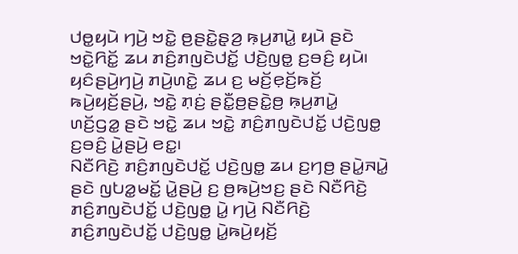ꤓꤥ꤭ꤟꤣꤧ ꤚꤣꤧ꤬ ꤠꤢꤧ꤭ ꤥ꤬ꤔꤢꤧ꤭ꤔ꤫ꤤ꤬ ꤒ꤫ꤣ꤬ꤊꤣꤧ꤭ ꤟꤣꤧ ꤔꤢꤧ ꤠꤢꤧ꤭ꤖꤢꤩ꤭ ꤘꤣ ꤊꤢꤨ꤬ꤊꤜꤢꤧꤓꤢꤩ꤭ ꤓꤢꤧ꤬ꤜꤥ꤭ ꤢ꤬ꤋꤢꤨ꤬ ꤟꤣꤧ꤯ ꤟꤢꤨꤔꤣꤧ꤬ꤚꤣꤧ꤬ ꤊꤣꤧ꤬ꤛꤢꤧ꤭ ꤘꤣ ꤢ꤬ ꤗꤢꤩ꤬ꤕ꤫ꤢꤩ꤬ꤒꤢꤩ꤬ ꤒꤣꤧ꤬ꤟꤢꤩ꤬ꤔꤣꤧ꤬, ꤠꤢꤧ꤭ ꤊ꤫ꤢꤦ꤬ ꤔꤢꤪ꤭ꤥ꤬ꤔꤢꤧ꤭ꤥ꤬ ꤒ꤫ꤣ꤬ꤊꤣꤧ꤭ ꤛꤢꤩ꤬ꤞꤤ꤭ ꤔꤢꤧ ꤠꤢꤧ꤭ ꤘꤣ ꤠꤢꤧ꤭ ꤊꤢꤨ꤬ꤊꤜꤢꤧꤓꤢꤩ꤭ ꤓꤢꤧ꤬ꤜꤥ꤭ ꤢ꤬ꤋꤢꤨ꤬ ꤣꤧ꤭ꤔꤣꤧ꤬ ꤕꤢ꤭꤯
ꤡꤢꤪꤖꤢꤧ꤬ ꤊꤢꤨ꤬ꤊꤜꤢꤧꤓꤢꤩ꤭ ꤓꤢꤧ꤬ꤜꤥ꤭ ꤘꤣ ꤢ꤬ꤚꤥ꤬ ꤔꤣꤧ꤭ꤏꤣꤧ꤭ ꤔꤢꤧ ꤜꤝꤤ꤭ꤗꤢꤩ꤭ ꤣꤧ꤭ꤔꤣꤧ꤬ ꤢ꤬ ꤥ꤬ꤒꤣꤧ꤬ꤠꤢ꤬ ꤔꤢꤧ ꤡꤢꤪꤖꤢꤧ꤬ ꤊꤢꤨ꤬ꤊꤜꤢꤧꤓꤢꤩ꤭ ꤓꤢꤧ꤬ꤜꤥ꤭ ꤣꤧ꤭ ꤚꤣꤧ꤬ ꤡꤢꤪꤖꤢꤧ꤬ ꤊꤢꤨ꤬ꤊꤜꤢꤧꤓꤢꤩ꤭ ꤓꤢꤧ꤬ꤜꤥ꤭ ꤣꤧ꤭ꤒꤣꤧ꤬ꤟꤢꤩ꤬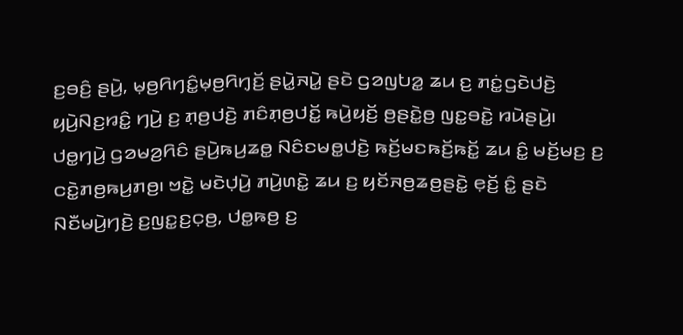ꤢ꤬ꤋꤢꤨ꤬ ꤔꤣꤧ꤬, ꤗ꤫ꤥ꤬ꤖꤚꤢꤨ꤭ꤗ꤫ꤥ꤬ꤖꤚ꤫ꤢꤩ꤬ ꤔꤣꤧ꤭ꤏꤣꤧ꤭ ꤔꤢꤧ ꤞꤤꤜꤝꤤ꤭ ꤘꤣ ꤢ꤬ ꤊꤢꤦ꤭ꤞꤢꤧꤓꤢꤧ꤬ ꤟꤣꤧ꤬ꤡꤢ꤬ꤙꤢꤨ꤭ ꤚꤣꤧ꤬ ꤢ꤬ ꤊ꤫ꤥ꤬ꤓꤢꤧ꤬ ꤊꤢꤨꤊ꤫ꤥ꤬ꤓꤢꤩ꤭ ꤒꤣꤧ꤬ꤟꤢꤩ꤬ ꤥ꤬ꤔꤢꤧ꤭ꤥ꤬ ꤜꤢ꤭ꤋꤢꤧ꤭ ꤙꤣꤧꤔꤣꤧ꤬꤯
ꤓꤥ꤭ꤚꤣꤧ꤬ ꤞꤤꤗꤤ꤬ꤖꤢꤨ ꤔꤣꤧ꤬ꤒꤣ꤬ꤘꤥ꤭ ꤡꤢꤨꤢꤗꤥ꤭ꤓꤢꤧ꤬ ꤒꤢꤩ꤬ꤗꤢꤒꤢꤩ꤬ꤒꤢꤩ꤭ ꤘꤣ ꤢꤨ꤭ ꤗꤢꤩ꤬ꤗꤢ꤬ ꤢ꤬ ꤍꤢꤧ꤭ꤊꤥ꤬ꤒꤣ꤬ꤊꤥ꤬꤯ ꤠꤢꤧ꤭ ꤗꤢꤧꤓ꤫ꤣꤧ꤬ ꤊꤣꤧ꤬ꤛꤢꤧ꤭ ꤘꤣ ꤢ꤬ ꤟꤢꤩꤏꤥ꤬ꤘꤥ꤬ꤔꤢꤧ꤭ ꤕ꤫ꤢꤩ꤬ ꤢꤨ꤭ ꤔꤢꤧ ꤡꤢꤪꤗꤣꤧ꤬ꤚꤢꤧ꤬ ꤢ꤬ꤜꤢ꤭ꤢ꤬ꤍ꤫ꤥ꤬, ꤓꤥ꤭ꤒꤥ꤬ ꤢ꤬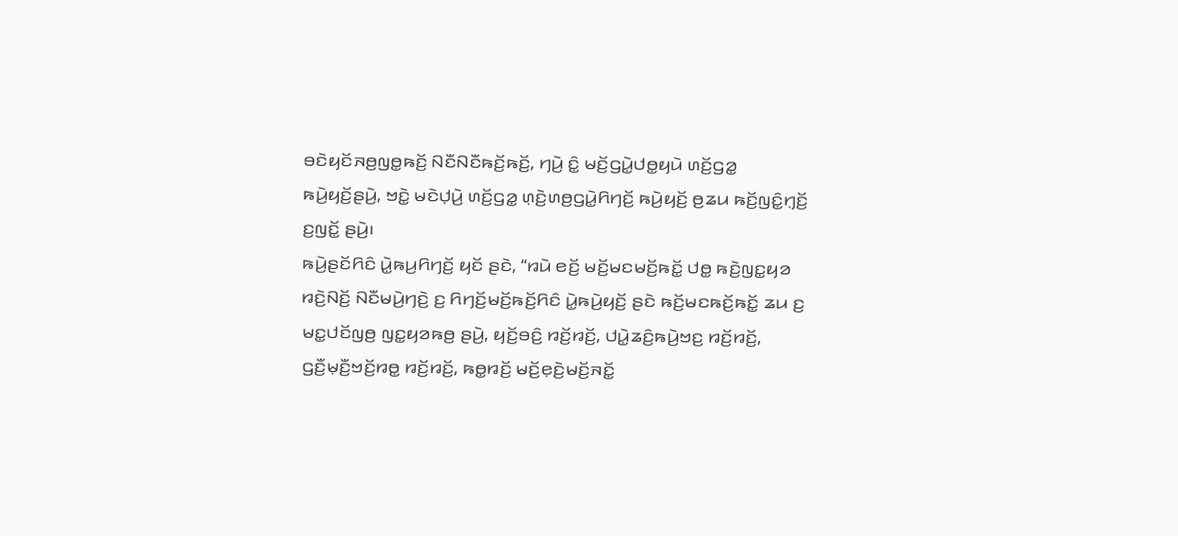ꤋꤢꤧꤟꤢꤩꤏꤥ꤬ꤜꤥ꤭ꤒꤢꤩ꤬ ꤡꤢꤪꤡꤢꤪꤒꤢꤩ꤬ꤒꤢꤩ꤬, ꤚꤣꤧ꤬ ꤢꤨ꤭ ꤗꤢꤩ꤬ꤞꤣꤧ꤭ꤓꤥ꤭ꤟꤣꤧ ꤛꤢꤩ꤬ꤞꤤ꤭ ꤒꤣꤧ꤬ꤟꤢꤩ꤬ꤔꤣꤧ꤬, ꤠꤢꤧ꤭ ꤗꤢꤧꤓ꤫ꤣꤧ꤬ ꤛꤢꤩ꤬ꤞꤤ꤭ ꤛ꤫ꤢꤧ꤬ꤛꤥ꤬ꤞꤣꤧ꤭ꤖꤚꤢꤩ꤬ ꤒꤣꤧ꤬ꤟꤢꤩ꤬ ꤥ꤬ꤘꤣ ꤒꤢꤩ꤬ꤜꤢꤨ꤭ꤚ꤫ꤢꤩ꤬ ꤢ꤬ꤜꤢꤩ꤭ ꤔꤣꤧ꤬꤯
ꤒꤣꤧ꤬ꤔꤢꤩꤖꤢꤨ ꤣꤧ꤭ꤒꤣ꤬ꤖꤚꤢꤩ꤬ ꤟꤢꤩ ꤔꤢꤧ, “ꤙꤣꤧ ꤕꤢꤩ꤬ ꤗꤢꤩ꤬ꤗꤢꤗꤢꤩ꤬ꤒꤢꤩ꤭ ꤓꤥ꤭ ꤒꤢꤧ꤬ꤜꤢ꤭ꤟꤤ ꤙꤢꤧ꤬ꤡꤢꤩ꤬ ꤡꤢꤪꤗꤣꤧ꤬ꤚꤢꤧ꤬ ꤢ꤬ ꤖꤚꤢꤩ꤬ꤗꤢꤩ꤬ꤒꤢꤩ꤬ꤖꤢꤨ ꤣꤧ꤭ꤒꤣꤧ꤬ꤟꤢꤩ꤬ ꤔꤢꤧ ꤒꤢꤩ꤬ꤗꤢꤒꤢꤩ꤬ꤒꤢꤩ꤭ ꤘꤣ ꤢ꤬ ꤗꤢ꤭ꤓꤢꤩꤜꤥ꤬ ꤜꤢ꤭ꤟꤤꤒꤥ꤬ ꤔꤣꤧ꤬, ꤟꤢꤩ꤬ꤋꤢꤨ꤬ ꤙꤢꤩ꤬ꤙꤢꤩ꤬, ꤓꤣꤧ꤭ꤘꤢꤨ꤬ꤒꤣꤧ꤬ꤠꤢ꤬ ꤙꤢꤩ꤬ꤙꤢꤩ꤬, ꤞꤢꤪ꤬ꤗ꤫ꤢꤪ꤬ꤠꤢꤩ꤬ꤙꤥ꤭ ꤙꤢꤩ꤬ꤙꤢꤩ꤬, ꤒꤥ꤭ꤙꤢꤩ꤬ ꤗꤢꤩ꤬ꤕ꤫ꤢꤧ꤬ꤗꤢꤩ꤬ꤏꤢꤩ꤭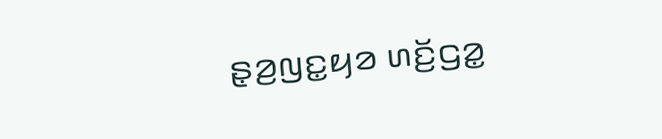ꤔ꤫ꤤ꤬ꤜꤢ꤭ꤟꤤ ꤛꤢꤩ꤬ꤞꤤ꤭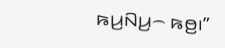ꤒꤣ꤬ꤡꤣ꤬꤮ ꤒꤥ꤬꤯”